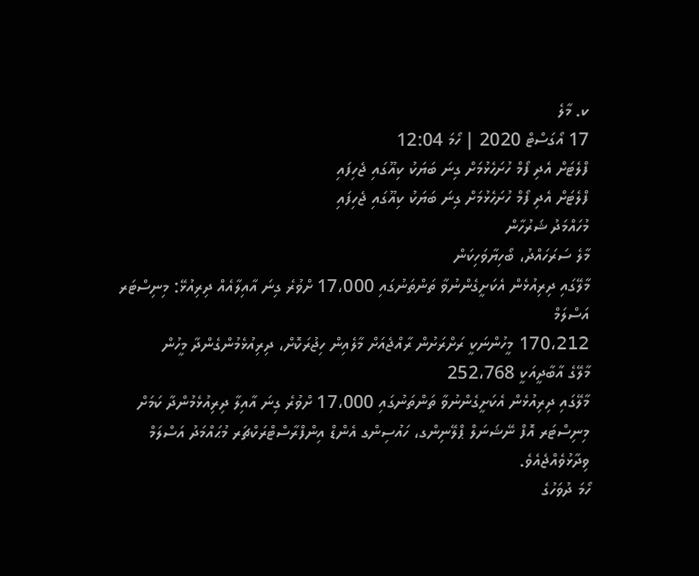ކ. މާލެ
17 އޯގަސްޓް 2020 | ހޯމަ 12:04
ފްލެޓަށް އެދި ފޯމް ހުށަހެޅުމަށް ގިނަ ބަޔަކު ކިއޫގައި ޖެހިފައި
ފްލެޓަށް އެދި ފޯމް ހުށަހެޅުމަށް ގިނަ ބަޔަކު ކިއޫގައި ޖެހިފައި
މުހައްމަދު ޝަރުހާން
މާލެ ސަރަހައްދު، ބޯހިޔާވަހިކަން
މާލޭގައި ދިރިއުޅެން އެކަށީގެންނުވާ ތަންތަނުގައި 17،000 ށްވުރެ ގިނަ އާއިލާއެއް ދިރިއުޅޭ: މިނިސްޓަރ އަސްލަމް
170،212 މީހުންނަކީ ރަށްރަށުން ރާއްޖެއަށް މާލެއިން ހިޖުރަކޮށް، ދިރިއުޅެމުންގެންދާ މީހުން
މާލޭގެ އާބާދީއަކީ 252،768
މާލޭގައި ދިރިއުޅެން އެކަށީގެންނުވާ ތަންތަނުގައި 17،000 ށްވުރެ ގިނަ އާއިލާ ދިރިއުޅެމުންދާ ކަމަށް މިނިސްޓަރ އޮފް ނޭޝަނަލް ޕްލޭނިންގ، ހައުސިންގ އެންޑް އިންފްރާސްޓްރަކްޗަރ މުޙައްމަދު އަސްލަމް ވިދާޅުވެއްޖެއެވެ.
ހޯމަ ދުވަހުގެ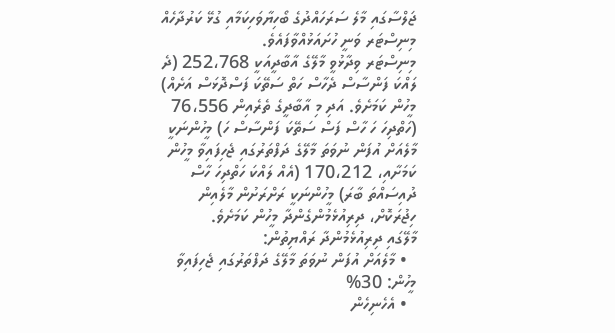ޖަލްސާގައި މާލެ ސަރަހައްދުގެ ބޯހިޔާވަހިކަމާއި ގުޅޭ ކަރުދާހެއް މިނިސްޓަރ ވަނީ ހުށައަޅުއްވާފައެވެ.
މިނިސްޓަރ ވިދާޅުވީ މާލޭގެ އާބާދީއަކީ 252،768 (ދެ ލައްކަ ފަންސާސް ދެހާސް ހަތް ސަތޭކަ ފަސްދޮޅަސް އަށެއް) މީހުން ކަމަށެވެ. އަދި މި އާބާދީގެ ތެރެއިން 76،556 (ހަތްދިހަ ހަ ހާސް ފަސް ސަތޭކަ ފަންސާސް ހަ) މީހުންނަކީ މާލެއަށް އުފަން ނުވަތަ މާލޭގެ ދަފްތަރުގައި ޖެހިފައިވާ މީހުން ކަމަށާއި، 170،212 (އެއް ލައްކަ ހަތްދިހަ ހާސް ދުއިސައްތަ ބާރަ) މީހުންނަކީ ރަށްރަށުން މާލެއިން ހިޖުރަކޮށް، ދިރިއުޅެމުންގެންދާ މީހުން ކަމަށެވެ.
މާލޭގައި ދިރިއުޅެމުންދާ ރައްޔިތުން:
  • މާލެއަށް އުފަން ނުވަތަ މާލޭގެ ދަފްތަރުގައި ޖެހިފައިވާ މީހުން: 30%
  • އެހެނިހެން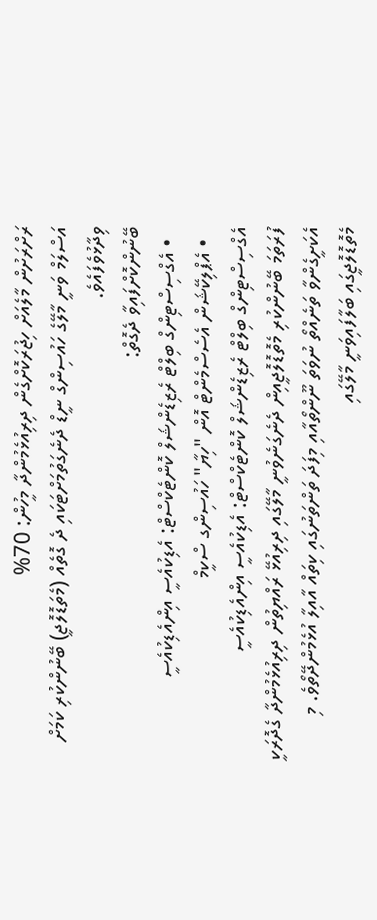ރަށްރަށުން މާލެއަށް ހިޖުރަކޮށްގެން ދިރިއުޅެމުންދާ މީހުން: 70%
އަސްލަމް ވަނީ މާލޭގެ ހައުސިންގް ނީޑް ދެނެގަތުމަށްޓަކައި ދެ ގޮތެއް (މެތަޑޮލޮޖީ) ބޭނުންކުރި ކަމަށް ވިދާޅުވެފައެވެ.
ބޭނުންކޮށްފައިވާ ދެގޮތް:
  • އެގްސިސްޓިންގް ބިލްޓް ރެޒިޑެންޝަލް ކޮންޓެކްސްޓް: އެޑިކުއެސީ އިންއެޑިކުއެސީ
  • އެޕްލިކޭޝަން އެސެސްމެންޓް އޮން "ހިޔާ" ހައުސިންގ ސްކީމް
އެގްސިސްޓިންގް ބިލްޓް ރެޒިޑެންޝަލް ކޮންޓެކްސްޓް: އެޑިކުއެސީ އިންއެޑިކުއެސީ
ފުރަތަމަ ބޭނުންކުރި މެތޮޑޮލޮޖީއިން ދެނެގަނެވުނީ މާލޭގައި ދިރިއުޅޭ ރައްޔިތުން ދިރިއުޅެމުންދާ ގެދޮރަކީ އެކަށީގެންވާ ތަނެއްތޯ ނުވަތަ ނޫންތޯއާއި މިފަދަ ތަންތަނުގައި ކިތައް އާއިލާ އުޅެމުންދޭތޯވެ. މި މެތޮޑޮލޮޖީގައި ބަލާފައިވަނީ މާލޭގައި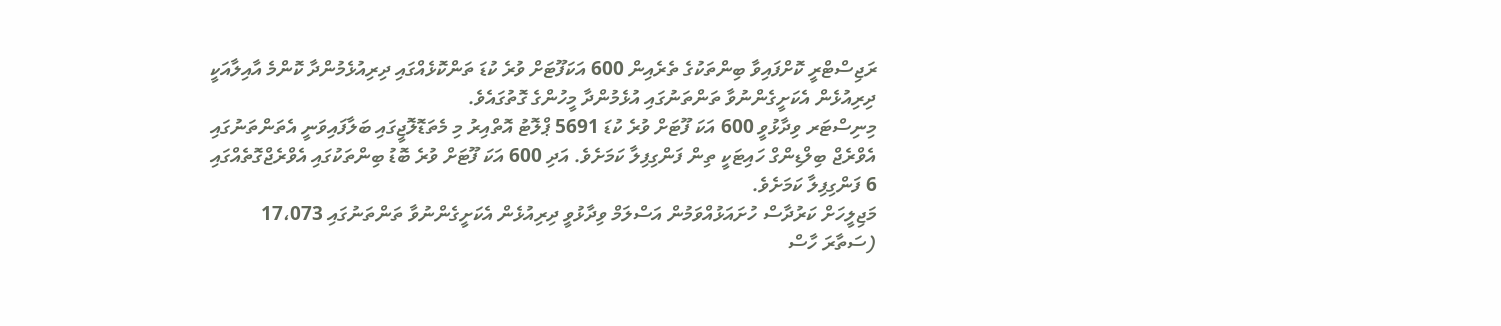ރަޖިސްޓްރީ ކޮށްފައިވާ ބިންތަކުގެ ތެރެއިން 600 އަކަފޫޓަށް ވުރެ ކުޑަ ތަންކޮޅެއްގައި ދިރިއުޅެމުންދާ ކޮންމެ އާއިލާއަކީ ދިރިއުޅެން އެކަށީގެންނުވާ ތަންތަނުގައި އުޅެމުންދާ މީހުންގެ ގޮތުގައެވެ.
މިނިސްޓަރ ވިދާޅުވީ 600 އަކަ ފޫޓަށް ވުރެ ކުޑަ 5691 ޕްލޮޓު އޮތްއިރު މި މެތަޑޮލޮޖީގައި ބަލާފައިވަނީ އެތަންތަނުގައި އެވްރެޖް ބިލްޑިންގް ހައިޓަކީ ތިން ފަންގިފިލާ ކަމަށެވެ. އަދި 600 އަކަ ފޫޓަށް ވުރެ ބޮޑު ބިންތަކުގައި އެވްރެޖްގޮތެއްގައި 6 ފަންގިފިލާ ކަމަށެވެ.
މަޖިލީހަށް ކަރުދާސް ހުށައަޅުއްވަމުން އަސްލަމް ވިދާޅުވީ ދިރިއުޅެން އެކަށީގެންނުވާ ތަންތަނުގައި 17،073 (ސަތާރަ ހާސް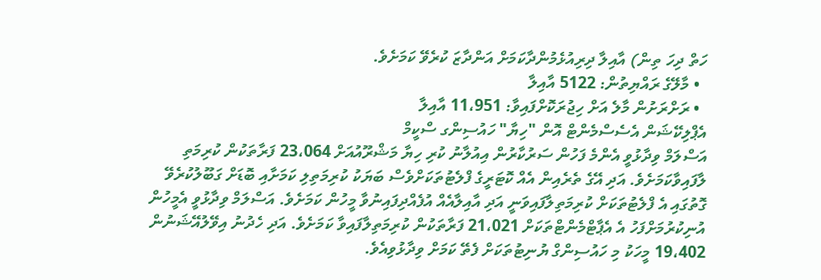ހަތް ދިހަ ތިން) އާއިލާ ދިރިއުޅެމުންދާކަމަށް އަންދާޒަ ކުރެވޭ ކަމަށެވެ.
  • މާލޭގެ ރައްޔިތުން: 5122 އާއިލާ
  • ރަށްރަށުން މާލެ އަށް ހިޖުރަކޮށްފައިވާ: 11،951 އާއިލާ
އެޕްލިކޭޝަން އެސެސްމެންޓް އޮން "ހިޔާ" ހައުސިންގ ސްކީމް
އަސްލަމް ވިދާޅުވީ އެންމެ ފަހުން ސަރުކާރުން އިއުލާނު ކުރި ހިޔާ މަޝްރޫއުއަށް 23،064 ފަރާތަކުން ކުރިމަތި ލާފައިވާކަމަށެވެ. އަދި އޭގެ ތެރެއިން އެއް ކޮޓަރީގެ ފްލެޓުތަކަށްވެސް ބަޔަކު ކުރިމަތިލި ކަމަށާއި ބޮޑަށް ގަބޫލުކުރެވޭ ގޮތުގައި އެ ފްލެޓުތަކަށް ކުރިމަތިލާފައިވަނީ އަދި އާއިލާއެއް އުފެއްދިފައިނުވާ މީހުން ކަމަށެވެ. އަސްލަމް ވިދާޅުވީ އެމީހުން އުނިކުރުމަށްފަހު އެ އެޕާޓްމެންޓްތަކަށް 21،021 ފަރާތަކުން ކުރިމަތިލާފައިވާ ކަމަށެވެ. އަދި ހެދުނު އިވޭލުއޭޝަނުން 19،402 މީހަކު މި ހައުސިންގް ޔުނިޓުތަކަށް ފެތޭ ކަމަށް ވިދާޅުވިއެވެ.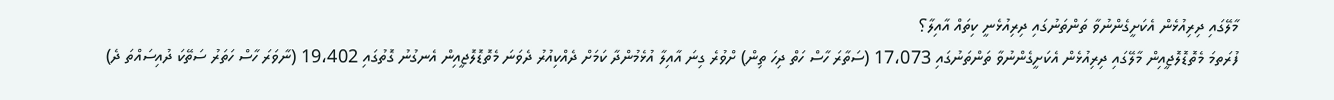މާލޭގައި ދިރިއުޅެން އެކަށީގެންނުވާ ތަންތަނުގައި ދިރިއުޅެނީ ކިތައް އާއިލާ؟
ފުރަތމަ މެތޮޑޮލޮޖީއިން މާލޭގައި ދިރިއުޅެން އެކަށީގެންނުވާ ތަންތަނުގައި 17،073 (ސަތާރަ ހާސް ހަތް ދިހަ ތިން) ށްވުރެ ގިނަ އާއިލާ އުޅެމުންދާ ކަމަށް ދެއްކިއުރު ދެވަނަ މެތޮޑޮލޮޖީއިން އެނގުނު ގޮތުގައި 19،402 (ނާވަރަ ހާސް ހަތަރު ސަތޭކަ ދުއިސައްތަ ދެ)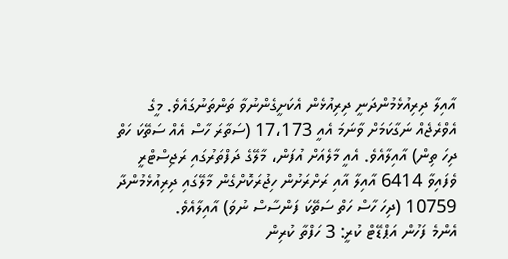އާއިލާ ދިރިއުޅެމުންދަނީ ދިރިއުޅެން އެކަށީގެންނުވާ ތަންތަނުގައެވެ. މީގެ އެވްރެޖެއް ނަގާކަމަށް ވާނަމަ އެއީ 17،173 (ސަތާރަ ހާސް އެއް ސަތޭކަ ހަތް ދިހަ ތިން) އާއިލާއެވެ. އެއީ މާލެއަށް އުފަން، މާލޭގެ ދަފްތަރުގައި ރަޖިސްޓްރީ ވެފައިވާ 6414 އާއިލާ އާއި ރަށްރަށުން ހިޖުރަކޮށްގެން މާލޭގައި ދިރިއުޅެމުންދާ 10759 (ދިހަ ހާސް ހަތް ސަތޭކަ ފަންސާސް ނުވަ) އާއިލާއެވެ.
އެންމެ ފަހުން އަޕްޑޭޓް ކުރީ: 3 ހަފްތާ ކުރިން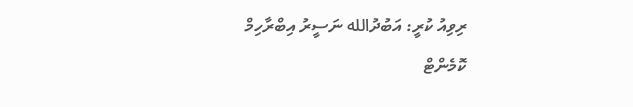ރިވިއު ކުރީ: އަބުދުالله ނަސީރު އިބްރާހިމް
ކޮމެންޓް